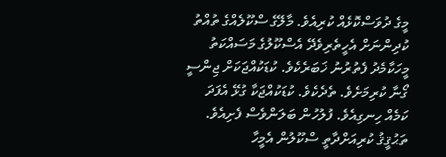މީގެ ދުވަސްކޮޅެއް ކުރިއެވެ. މާލޭގެ ސްކޫލެއްގެ ތުއްތު ކުދިންނަށް އެހީތެރިވެދޭ އެސްކޫލުގެ މަސައްކަތު މީހަކާމެދު ފެތުރުނު ޚަބަރެކެވެ. ކުޑަކުއްޖަކަށް ޖިންސީ ގޯނާ ކުރިމަށެވެ. ތެދެކެވެ. ކުޑަކުއްޖަކާ ގުޅޭ އެފަދަ ކަމެއް ހިނގިއެވެ. ފުލުހުން ބަލަންވެސް ފެށިއެވެ. ތަޙުޤީޤު ކުރިއަށްދާތީ ސްކޫލުން އެމީހާ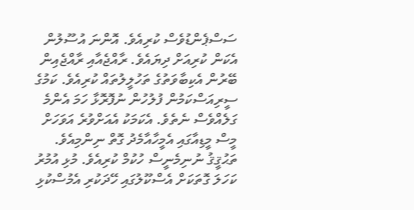ސަސްޕެންޑުވެސް ކުރިއެވެ. އޮންނަ އުސޫލުން އެކަން ކުރިއަށް ދިޔައެވެ. ރާއްޖެއާއި ރާއްޖެއިން ބޭރުން އެކިބާވަތުގެ ތަހުލީލުތައް ކުރިއެވެ. ކަމުގެ ސީރިއަސްކަމުން ފުލުހުން ނުފޮރޮޅާ ހަމަ އެންމެ ގަލެއްވެސް ނެތެވެ. އެކަމަކު އެއަށްވުރެ އަވަހަށް މީސް މީޑިއާގައި އެމީހާއާމެދު ގޮތް ނިންމިއެވެ. ތަޙުޤީޤު ނުނިމެނީސް ހުކުމް ކުރިއެވެ. މުޅި އުމުރު ކަހަލަ ގޮތަކަށް އެސްކޫލުގައި ހޭދަކުރި އެމުސްކުޅި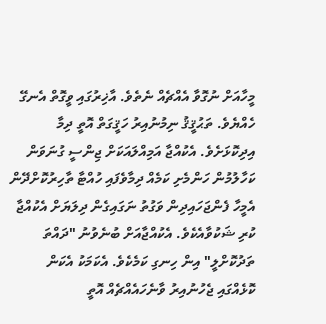މީހާއަށް ނުގޮވާ އެއްޗެއް ނެތެވެ. އާޚިރުގައި ވީގޮތް އެނގޭ ހެއްޔެވެ. ތަޙުޤީޤު ނިމުނުއިރު ހަޤީގަތް އޮތީ ދިމާ އިދިކޮޅަށެވެ. އެކުއްޖާ އަމިއްލައަކަށް ޖިންސީ ގުނަވަން ކަހާލުމުން ހަންމެށި ކަމެއް ދިމާވެފައި ހުއްޓާ ތާހިރުކޮށްދޭން އެމީހާ ފެންޖަހައިދިން ވަގުތު ނަގައިގެން ދިލަޔަށް އެކުއްޖާ ކުރި ޝަކުވާއެކެވެ. އެކުއްޖާއަށް ބުނެވުނު "ދައްތަ ތަދުކޮށްލީ" އިން ހިނގި ކަމެކެވެ. އެކަމަކު އެކަން ކޮޅެއްގައި ޖެހުނުއިރު ވާނެހައެއްޗެއް އޮތީ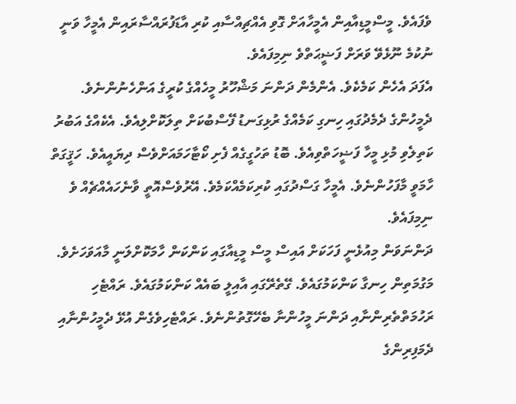ވެފައެވެ. މީސްމީޑިއާއިން އެމީހާއަށް ގޮވި އެއްޗިއްސާއި ކުރި އާޑަފުރައްސާރައިން އެމީހާ ވަނީ ނުކުމެ ނޫޅެވޭ ވަރަށް ފަޟީޙަތްވެ ނިމިފައެވެ.
އެފަދަ އެހެން ކަމެކެވެ. އެންމެން ދަންނަ މަޝްހޫރު މީހެއްގެ ކުރީގެ އަންހެނުންނެވެ. ދެމީހުންގެ ދެމެދުގައި ހިނގި ކަމެއްގެ ރުޅިގަނޑު ފޭސްބުކަށް ތިލަކޮށްލިއެވެ. އެކެއްގެ އަބުރު ކަތިލެވި މުޅި މީހާ ފަޟީހަތްވިއެވެ. ބޮޑު ތަހުގީގެއް ފެށި ކޯޓާހަމައަށްވެސް ދިޔައީއެވެ. ހަޤީގަތް ހާމަވީ މާފަހުންނެވެ. އެމީހާ ގަސްދުގައި ކުރިކަމެއްކަމެވެ. އޭރުވެސްއޮތީ ވާނެހައެއްޗެއް ވެ ނިމިފައެވެ.
ދަންނަވަން މިއުޅެނީ ފަހަކަށް އައިސް މީސް މީޑިއާގައި ކަންކަން ހާމަކޮށްލަނީ މާއަވަހަށެވެ. މަގުމަތިން ހިނގާ ކަންކަމުގައެވެ. ގޭތެރޭގައި އާއިލީ ބައެއް ކަންކަމުގައެވެ. ރައްޓެހި ރަހުމަތްތެރިންނާއި ދަންނަ މީހުންނާ ބެހޭގޮތުންނެވެ. ރައްޓެހިވެގެން އުޅޭ ދެމީހުންނާއި ދެމަފިރިންގެ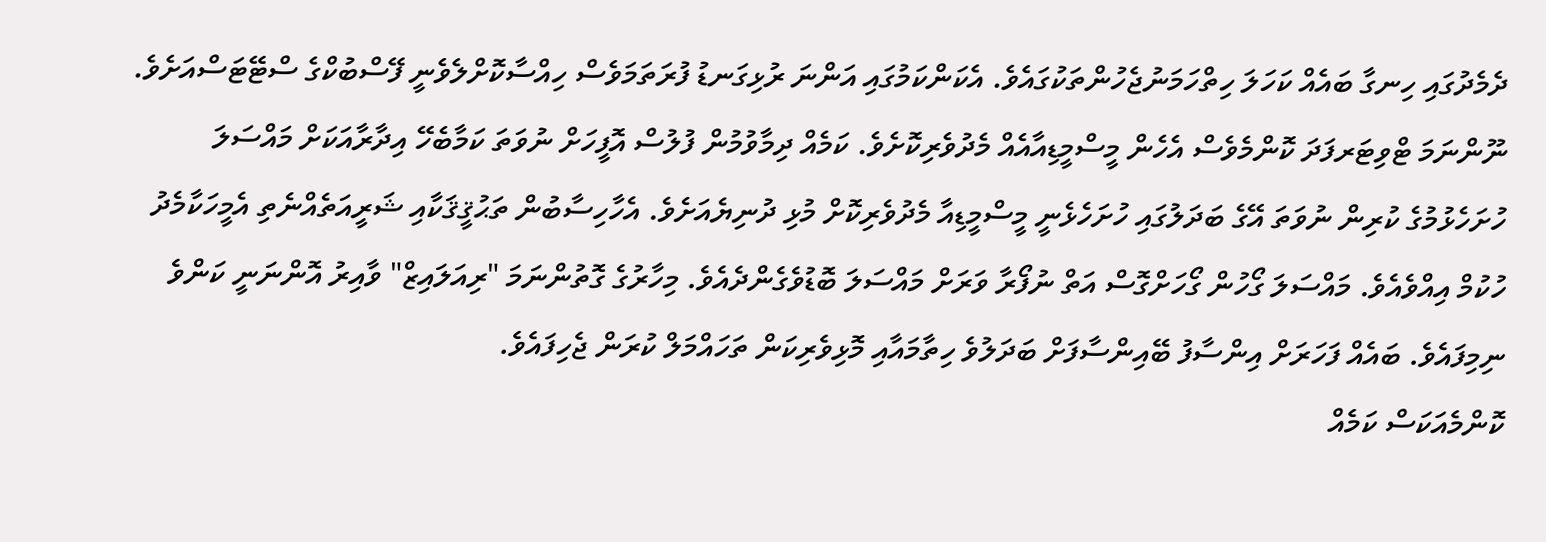ދެމެދުގައި ހިނގާ ބައެއް ކަހަލަ ހިތްހަމަނުޖެހުންތަކުގައެވެ. އެކަންކަމުގައި އަންނަ ރުޅިގަނޑު ފުރަތަމަވެސް ހިއްސާކޮށްލެވެނީ ފޭސްބުކްގެ ސްޓޭޓަސްއަށެވެ. ނޫންނަމަ ޓްވިޓަރފަދަ ކޮންމެވެސް އެހެން މީސްމީޑިއާއެއް މެދުވެރިކޮށެވެ. ކަމެއް ދިމާވުމުން ފުލުސް އޮފީހަށް ނުވަތަ ކަމާބެހޭ އިދާރާއަކަށް މައްސަލަ ހުށަހެޅުމުގެ ކުރިން ނުވަތަ އޭގެ ބަދަލުގައި ހުށަހެޅެނީ މީސްމީޑިއާ މެދުވެރިކޮށް މުޅި ދުނިޔެއަށެވެ. އެހާހިސާބުން ތަޙުޤީޤަކާއި ޝަރީއަތެއްނެތި އެމީހަކާމެދު ހުކުމް އިއްވެއެވެ. މައްސަލަ ގޯހުން ގޯހަށްގޮސް އަތް ނުފޯރާ ވަރަށް މައްސަލަ ބޮޑުވެގެންދެއެވެ. މިހާރުގެ ގޮތުންނަމަ "ރިއަލައިޒް" ވާއިރު އޮންނަނީ ކަންވެ ނިމިފައެވެ. ބައެއް ފަހަރަށް އިންސާފު ބޭއިންސާފަށް ބަދަލުވެ ހިތާމައާއި މޮޅިވެރިކަން ތަހައްމަލް ކުރަން ޖެހިފައެވެ.
ކޮންމެއަކަސް ކަމެއް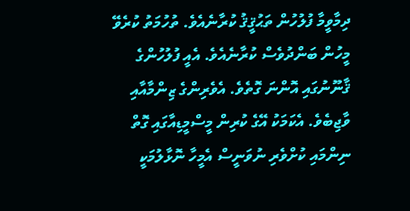ދިމާވީމާ ފުލުހުން ތަޙުޤީޤު ކުރާނެއެވެ. ތުހުމަތު ކުރެވޭ މީހުން ބަންދުވެސް ކުރާނެއެވެ. އެއީ ފުލުހުންގެ ޤާނޫނުގައި އޮންނަ ގޮތެވެ. އެވެރިންގެ ޒިންމާއާއި ވާޖިބެވެ. އެކަމަކު އޭގެ ކުރިން މީސްމީޑިއާގައި ގޮތް ނިންމައި ކުށްވެރި ނުވަނީސް އެމީހާ ނޮޅާލުމަކީ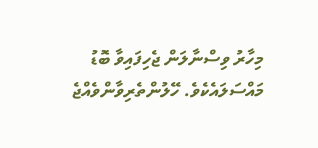މިހާރު ވިސްނާލަން ޖެހިފައިވާ ބޮޑު މައްސަލައެކެވެ. ހޭލުންތެރިވާންވެއްޖެ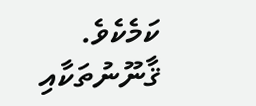ކަމެކެވެ. ޤާނޫނުތަކާއި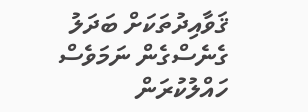ޤަވާއިދުތަކަށް ބަދަލު ގެނެސްގެން ނަމަވެސް ހައްލުކުރަން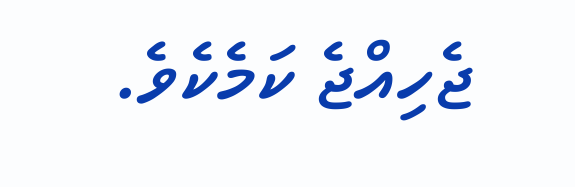ޖެހިއްޖެ ކަމެކެވެ.